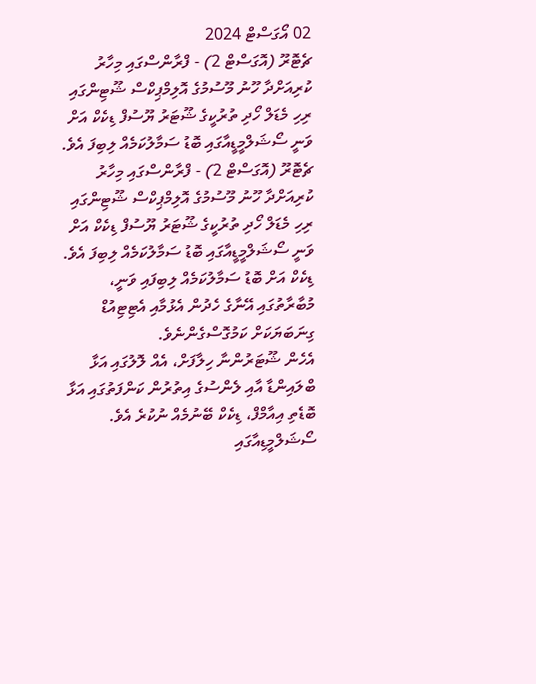02 އޯގަސްޓް 2024
ޗެޓޮރޫ (އޮގަސްޓް 2) - ފްރާންސްގައި މިހާރު ކުރިއަށްދާ ހޫނު މޫސުމުގެ އޮލިމްޕިކްސް ޝޫޓިންގައި ރިހި މެޑަލް ހޯދި ތުރުކީގެ ޝޫޓަރު ޔޫސުފް ޑިކެކް އަށް ވަނީ ސޯޝަލްމީޑީއާގައި ބޮޑު ސަމާލުކަމެއް ލިބިފަ އެވެ.
ޗެޓޮރޫ (އޮގަސްޓް 2) - ފްރާންސްގައި މިހާރު ކުރިއަށްދާ ހޫނު މޫސުމުގެ އޮލިމްޕިކްސް ޝޫޓިންގައި ރިހި މެޑަލް ހޯދި ތުރުކީގެ ޝޫޓަރު ޔޫސުފް ޑިކެކް އަށް ވަނީ ސޯޝަލްމީޑީއާގައި ބޮޑު ސަމާލުކަމެއް ލިބިފަ އެވެ.
ޑިކެކް އަށް ބޮޑު ސަމާލުކަމެއް ލިބިފައި ވަނީ، މުބާރާތުގައި އޭނާގެ ހެދުން އެޅުމާއި އެޓިޓިއުޑް ގިނަބަޔަކަށް ކަމުގޮސްގެންނެވެ.
އެހެން ޝޫޓަރުންނާ ހިލާފަށް، އެއް ލޮލުގައި އަޅާ ބްލައިންޑާ އާއި ލެންސުގެ އިތުރުން ކަންފަތުގައި އަޅާ ބޮޑެތި އިއާމްފް، ޑިކެކް ބޭނުމެއް ނުކުރެ އެވެ. ސޯޝަލްމީޑިއާގައި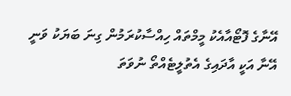އޭނާގެ ފޮޓޯއާއެކު މީމްތައް ހިއްސާކުރަމުން ގިނަ ބަޔަކު ވަނީ އޭނާ އަކީ އާދައިގެ އެތުލީޓެއްތޯ ނުވަތަ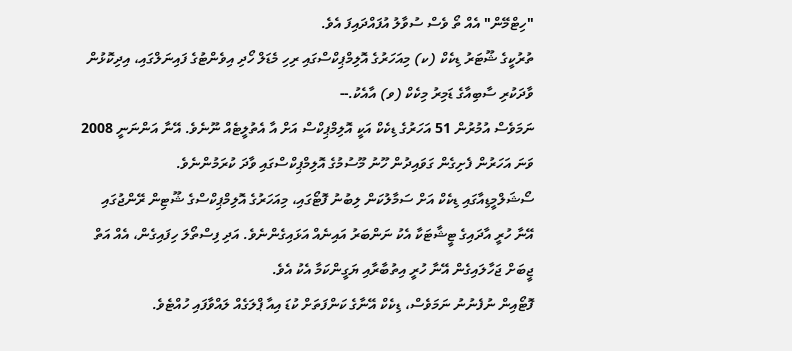"ހިޓްމޭން" އެއް ތޯ ވެސް ސުވާލު އުފައްދައިފަ އެވެ.
ތުރުކީގެ ޝޫޓަރު ޑިކެކް (ކ) މިއަހަރުގެ އޮލިމްޕިކްސްގައި ރިހި މެޑަލް ހޯދި އިވެންޓުގެ ފައިނަލްގައި، އިދިކޮޅުން ވާދަކުރި ސާބިއާގެ ޑަމިރު މިކެކް (ވ) އާއެކު.--
ނަމަވެސް އުމުރުން 51 އަހަރުގެ ޑިކެކް އަކީ އޮލިމްޕިކްސް އަށް އާ އެތުލީޓެއް ނޫނެވެ. އޭނާ އަންނަނީ 2008 ވަނަ އަހަރުން ފެށިގެން ގަވައިދުން ހޫނު މޫސުމުގެ އޮލިމްޕިކްސްގައި ވާދަ ކުރަމުންނެވެ.
ސޯޝަލްމީޑިއާގައި ޑިކެކް އަށް ސަމާލުކަން ލިބުނު ފޮޓޯގައި، މިއަހަރުގެ އޮލިމްޕިކްސްގެ ޝޫޓިން ރޭންޖުގައި އޭނާ ހުރީ އާދައިގެ ޓީޝާޓަކާ އެކު ނަންބަރު އައިނެއް އަޅައިގެންނެވެ. އަދި ފިސްތޯލަ ހިފައިގެން، އެއް އަތް ޖީބަށް ޖަހާލައިގެން އޭނާ ހުރީ އިތުބާރާއި ޔަގީންކަމާ އެކު އެވެ.
ފޮޓޯއިން ނުފެނުނު ނަމަވެސް، ޑިކެކް އޭނާގެ ކަންފަތަށް ކުޑަ އިއާ ޕްލަގެއް ލައްވާފައި ހުއްޓެވެ.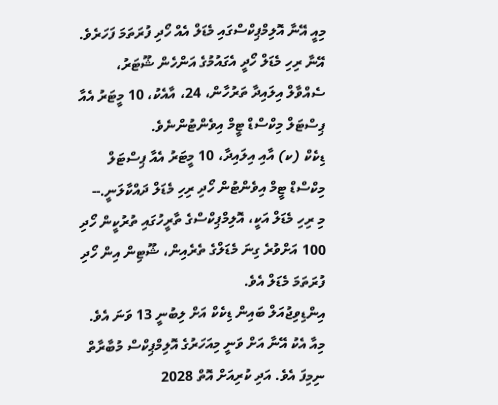މިއީ އޭނާ އޮލިމްޕިކްސްގައި މެޑަލް އެއް ހޯދި ފުރަތަމަ ފަހަރެވެ. އޭނާ ރިހި މެޑަލް ހޯދީ އެގައުމުގެ އަންހެން ޝޫޓަރު، ސެއްވާލް އިލައިދާ ތަރުހާން، 24، އާއެކު، 10 މީޓަރު އެއާ ޕިސްޓަލް މިކްސްޑް ޓީމް އިވެންޓުންނެވެ.
ޑިކެކް (ކ) އާއި އިލައިދާ، 10 މީޓަރު އެއާ ޕިސްޓަލް މިކްސްޑް ޓީމް އިވެންޓުން ހޯދި ރިހި މެޑަލް ދައްކާލަނީ.--
މި ރިހި މެޑަލް އަކީ، އޮލިމްޕިކްސްގެ ތާރީހުގައި ތުރުކީން ހޯދި 100 އަށްވުރެ ގިނަ މެޑަލްގެ ތެރެއިން، ޝޫޓިން އިން ހޯދި ފުރަތަމަ މެޑަލް އެވެ.
އިންޑިވިޖުއަލް ބައިން ޑިކެކް އަށް ލިބުނީ 13 ވަނަ އެވެ. މިއާ އެކު އޭނާ އަށް ވަނީ މިއަހަރުގެ އޮލިމްޕިކްސް މުބާރާތް ނިމިފަ އެވެ. އަދި ކުރިއަށް އޮތް 2028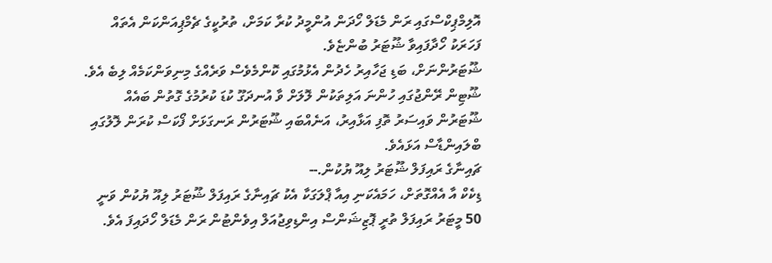އޮލިމްޕިކްސްގައި ރަން މެޑަލް ހޯދަން އުންމީދު ކުރާ ކަމަށް، ތުރުކީގެ ޗެމްޕިއަންކަން އެތައް ފަހަރަކު ހޯދާފައިވާ ޝޫޓަރު ބުންޏެވެ.
ޝޫޓަރުންނަށް، ބަޑި ޖަހާއިރު ހެދުން އެޅުމުގައި ކޮންމެވެސް ވަރެއްގެ މިނިވަންކަމެއް ލިބެ އެވެ. ޝޫޓިން ރޭންޖުގައި ހުންނަ އަލިތަކުން ލޮލަށް ވާ އުނދަގޫ ކުޑަ ކުރުމުގެ ގޮތުން ބައެއް ޝޫޓަރުން ވައިސަރު ތޮފި އަޅާއިރު، އަނެއްބައި ޝޫޓަރުން ރަނގަޅަށް ފޯކަސް ކުރަން ލޮލުގައި ބްލައިންޑާސް އަޅައެވެ.
ޗައިނާގެ ރައިފަލް ޝޫޓަރު ލިއޫ ޔުކުން.--
ޑިކެކް އާ އެއްގޮތަށް، ހަމައެކަނި އިއާ ޕްލަގަކާ އެކު ޗައިނާގެ ރައިފަލް ޝޫޓަރު ލިއޫ ޔުކުން ވަނީ 50 މީޓަރު ރައިފަލް ތުރީ ޕޮޒިޝަންސް އިންޑިވިޖުއަލް އިވެންޓުން ރަން މެޑަލް ހޯދައިފަ އެވެ.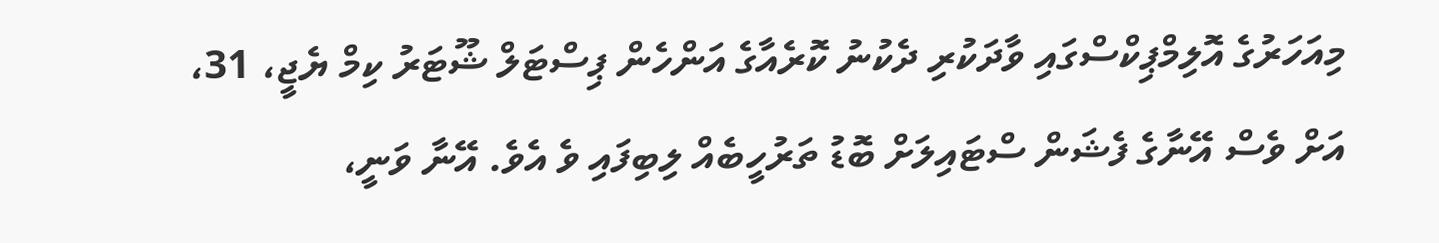މިއަހަރުގެ އޮލިމްޕިކްސްގައި ވާދަކުރި ދެކުނު ކޮރެއާގެ އަންހެން ޕިސްޓަލް ޝޫޓަރު ކިމް ޔެޖީ، 31، އަށް ވެސް އޭނާގެ ފެޝަން ސްޓައިލަށް ބޮޑު ތަރުހީބެއް ލިބިފައި ވެ އެވެ. އޭނާ ވަނީ،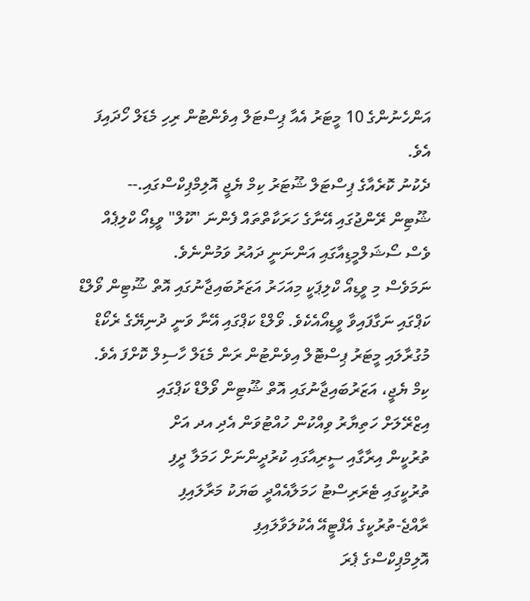އަންހެނުންގެ 10 މީޓަރު އެއާ ޕިސްޓަލް އިވެންޓުން ރިހި މެޑަލް ހޯދައިފަ އެވެ.
ދެކުނު ކޮރެއާގެ ޕިސްޓަލް ޝޫޓަރު ކިމް ޔެޖީ އޮލިމްޕިކްސްގައި.--
ޝޫޓިން ރޭންޖުގައި އޭނާގެ ހަރަކާތްތައް ފެންނަ "ކޫލް" ވީޑިއޯ ކްލިޕެއް ވެސް ސޯޝަލްމީޑިއާގައި އަންނަނީ ދައުރު ވަމުންނެވެ.
ނަމަވެސް މި ވީޑިއޯ ކްލިޕަކީ މިއަހަރު އަޒަރުބައިޖާނުގައި އޮތް ޝޫޓިން ވޯލްޑް ކަޕްގައި ނަގާފައިވާ ވީޑިއޯއެކެވެ. ވޯލްޑް ކަޕްގައި އޭނާ ވަނީ ދުނިޔޭގެ ރެކޯޑް މުގުރާލައި މީޓަރު ޕިސްޓޮލް އިވެންޓުން ރަން މެޑަލް ހާސިލް ކޮށްފަ އެވެ.
ކިމް ޔެޖީ، އަޒަރުބައިޖާނުގައި އޮތް ޝޫޓިން ވޯލްޑް ކަޕްގައި
އިޒްރޭލަށް ހަތިޔާރު ވިއްކުން ހުއްޓުވަން އެދި އދ އަށް
ތުރުކީން އިރާގާއި ސީރިއާގައި ކުރުދީންނަށް ހަމަލާ ދީފި
ތުރުކީގައި ޓެރަރިސްޓު ހަމަލާއެއްދީ ބަޔަކު މަރާލައިފި
ރާއްޖެ-ތުރުކީގެ އެފްޓީއޭ އެކުލަވާލައިފި
އޮލިމްޕިކްސްގެ ޕެރަ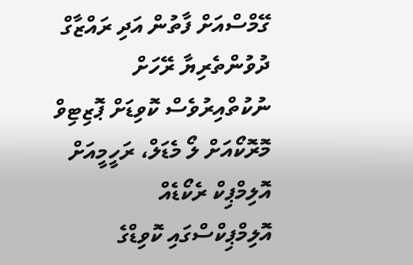ގޭމްސްއަށް ފާތުން އަދި ރައްޒާގް
ދުވުންތެރިޔާ ރޭހަށް ނުކުތްއިރުވެސް ކޮވިޑަށް ޕޮޒިޓިވް
މޮރޮކޯއަށް ލޯ މެޑަލް، ރަހީމީއަށް އޮލިމްޕިކް ރެކޯޑެއް
އޮލިމްޕިކްސްގައި ކޮވިޑްގެ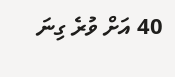40 އަށް ވުރެ ގިނަ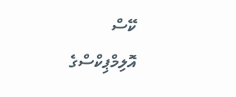ކޭސް
އޮލިމްޕިކްސްގެ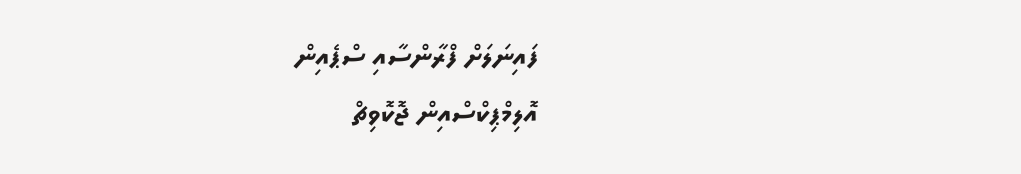ފައިނަލަށް ފްރާންސާއި ސްޕެއިން
އޮލިމްޕިކްސްއިން ޖޮކޮވިޗް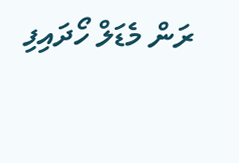ރަން މެޑަލް ހޯދައިފި